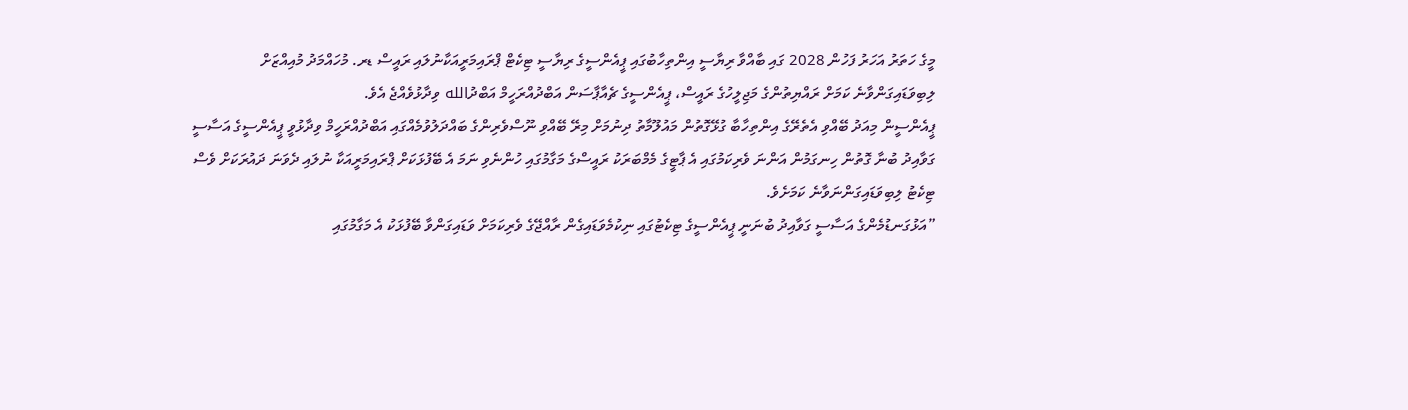މީގެ ހަތަރު އަހަރު ފަހުން 2028 ގައި ބާއްވާ ރިޔާސީ އިންތިހާބުގައި ޕީއެންސީގެ ރިޔާސީ ޓިކެޓް ޕްރައިމަރީއަކާނުލައި ރައީސް ޑރ. މުހައްމަދު މުއިއްޒަށް ލިބިވަޑައިގަންވާނެ ކަމަށް ރައްޔިތުންގެ މަޖިލީހުގެ ރައީސް، ޕީއެންސީގެ ޗެއާޕާސަން އަބްދުއްރަހީމް އަބްދުالله ވިދާޅުވެއްޖެ އެވެ.
ޕީއެންސީން މިއަދު ބޭއްވި އެތެރޭގެ އިންތިހާބާ ގުޅޭގޮތުން މައުލޫމާތު ދިނުމަށް މިރޭ ބޭއްވި ނޫސްވެރިންގެ ބައްދަލުވުމެއްގައި އަބްދުއްރަހީމް ވިދާޅުވީ ޕީއެންސީގެ އަސާސީ ގަވާއިދު ބުނާ ގޮތުން ހިނގަމުން އަންނަ ވެރިކަމުގައި އެ ޕާޓީގެ މެމްބަރަކު ރައީސްގެ މަގާމުގައި ހުންނެވި ނަމަ އެ ބޭފުޅަކަށް ޕްރައިމަރީއަކާ ނުލައި ދެވަނަ ދައުރަކަށް ވެސް ޓިކެޓު ލިބިވަޑައިގަންނަވާނެ ކަމަށެވެ.
”އަޅުގަނޑުމެންގެ އަސާސީ ގަވާއިދު ބުނަނީ ޕީއެންސީގެ ޓިކެޓުގައި ނިކުމެވަޑައިގެން ރާއްޖޭގެ ވެރިކަމަށް ވަޑައިގަންވާ ބޭފުޅަކު އެ މަގާމުގައި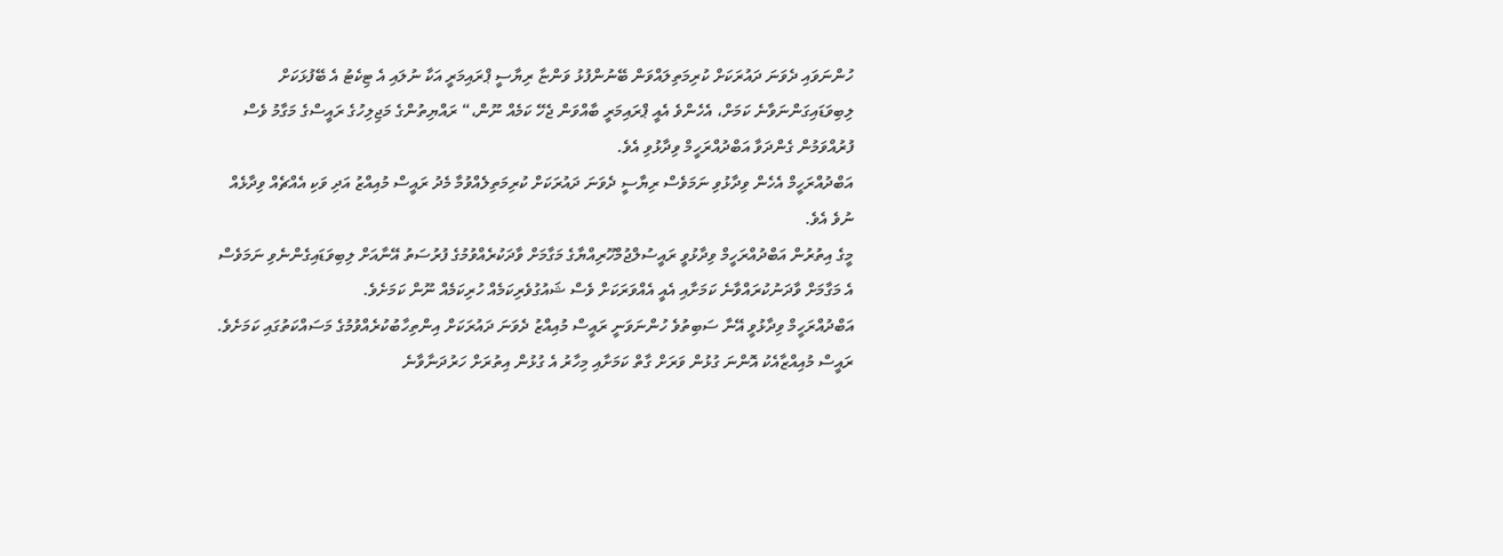ހުންނަވައި ދެވަނަ ދައުރަކަށް ކުރިމަތިލައްވަން ބޭނުންފުޅު ވަންޏާ ރިޔާސީ ޕްރައިމަރީ އަކާ ނުލައި އެ ޓިކެޓު އެ ބޭފުޅަކަށް ލިބިވަޑައިގަންނަވާނެ ކަމަށް، އެހެންވެ އެއީ ޕްރައިމަރީ ބާއްވަން ޖެހޭ ކަމެއް ނޫން،“ ރައްޔިތުންގެ މަޖިލިހުގެ ރައީސްގެ މަގާމު ވެސް ފުރުއްވަމުން ގެންދަވާ އަބްދުއްރަހީމް ވިދާޅުވި އެވެ.
އަބްދުއްރަހީމް އެހެން ވިދާޅުވި ނަމަވެސް ރިޔާސީ ދެވަނަ ދައުރަކަށް ކުރިމަތިލެއްވުމާ މެދު ރައީސް މުއިއްޒު އަދި ވަކި އެއްޗެއް ވިދާޅެއް ނުވެ އެވެ.
މީގެ އިތުރުން އަބްދުއްރަހީމް ވިދާޅުވީ ރައީސުލްޖުމްހޫރިއްޔާގެ މަގާމަށް ވާދަކުރެއްވުމުގެ ފުރުސަތު އޭނާއަށް ލިބިވަޑައިގެންނެވި ނަމަވެސް އެ މަގާމަށް ވާދަނުކުރައްވާނެ ކަމަށާއި އެއީ އެއްވަރަކަށް ވެސް ޝައުގުވެރިކަމެއް ހުރިކަމެއް ނޫން ކަމަށެވެ.
އަބްދުއްރަހީމް ވިދާޅުވީ އޭނާ ސަބިތުވެ ހުންނަވަނީ ރައީސް މުއިއްޒު ދެވަނަ ދައުރަކަށް އިންތިހާބުކުރެއްވުމުގެ މަސައްކަތުގައި ކަމަށެވެ.
ރައީސް މުއިއްޒާއެކު އޮންނަ ގުޅުން ވަރަށް ގާތް ކަމަށާއި މިހާރު އެ ގުޅުން އިތުރަށް ހަރުދަނާވާނެ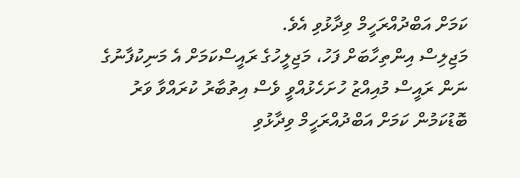ކަމަށް އަބްދުއްރަހީމް ވިދާޅުވި އެވެ.
މަޖިލިސް އިންތިހާބަށް ފަހު، މަޖިލީހުގެ ރައީސްކަމަށް އެ މަނިކުފާނުގެ ނަން ރައީސް މުއިއްޒު ހުށަހެޅުއްވީ ވެސް އިތުބާރު ކުރައްވާ ވަރު ބޮޑުކަމުން ކަމަށް އަބްދުއްރަހީމް ވިދާޅުވި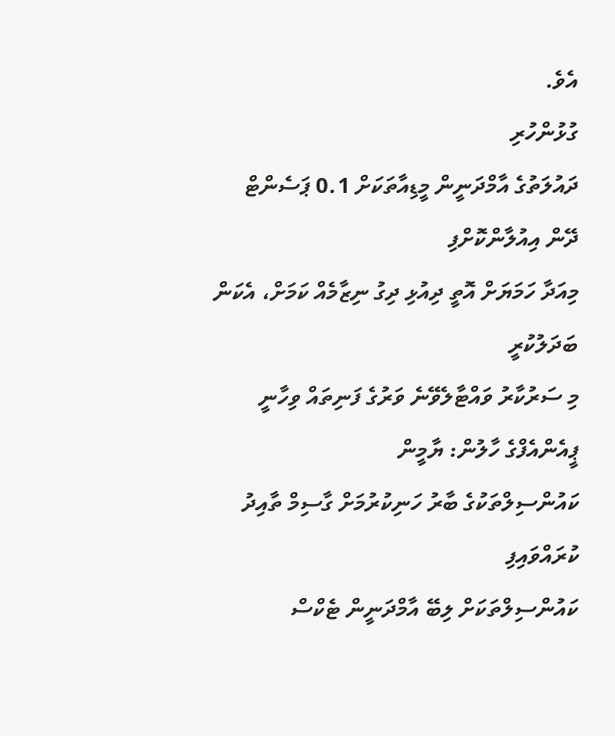އެވެ.
ގުޅުންހުރި
ދައުލަތުގެ އާމްދަނީން މީޑިއާތަކަށް 0.1 ޕަސެންޓް ދޭން އިއުލާންކޮށްފި
މިއަދާ ހަމަޔަށް އޮތީ ދިއުޅި ދިގު ނިޒާމެއް ކަމަށް، އެކަން ބަދަލުކުރީ
މި ސަރުކާރު ވައްޓާލެވޭނެ ވަރުގެ ފަނިތައް ވިހާނީ ޕީއެންއެފްގެ ހާލުން: ޔާމީން
ކައުންސިލްތަކުގެ ބާރު ހަނިކުރުމަށް ގާސިމް ތާއިދު ކުރައްވައިފި
ކައުންސިލްތަކަށް ލިބޭ އާމްދަނީން ޓެކްސް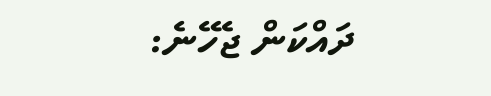ދައްކަން ޖެހޭނެ: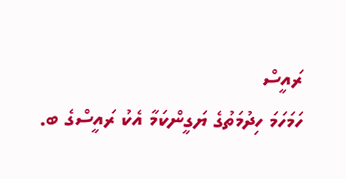ރައީސް
ހަމަހަމަ ހިދުމަތުގެ ޔަގީންކަމާ އެކު ރައީސްގެ ބ.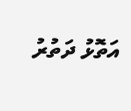އަތޮޅު ދަތުރު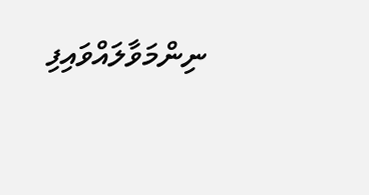ނިންމަވާލައްވައިފި